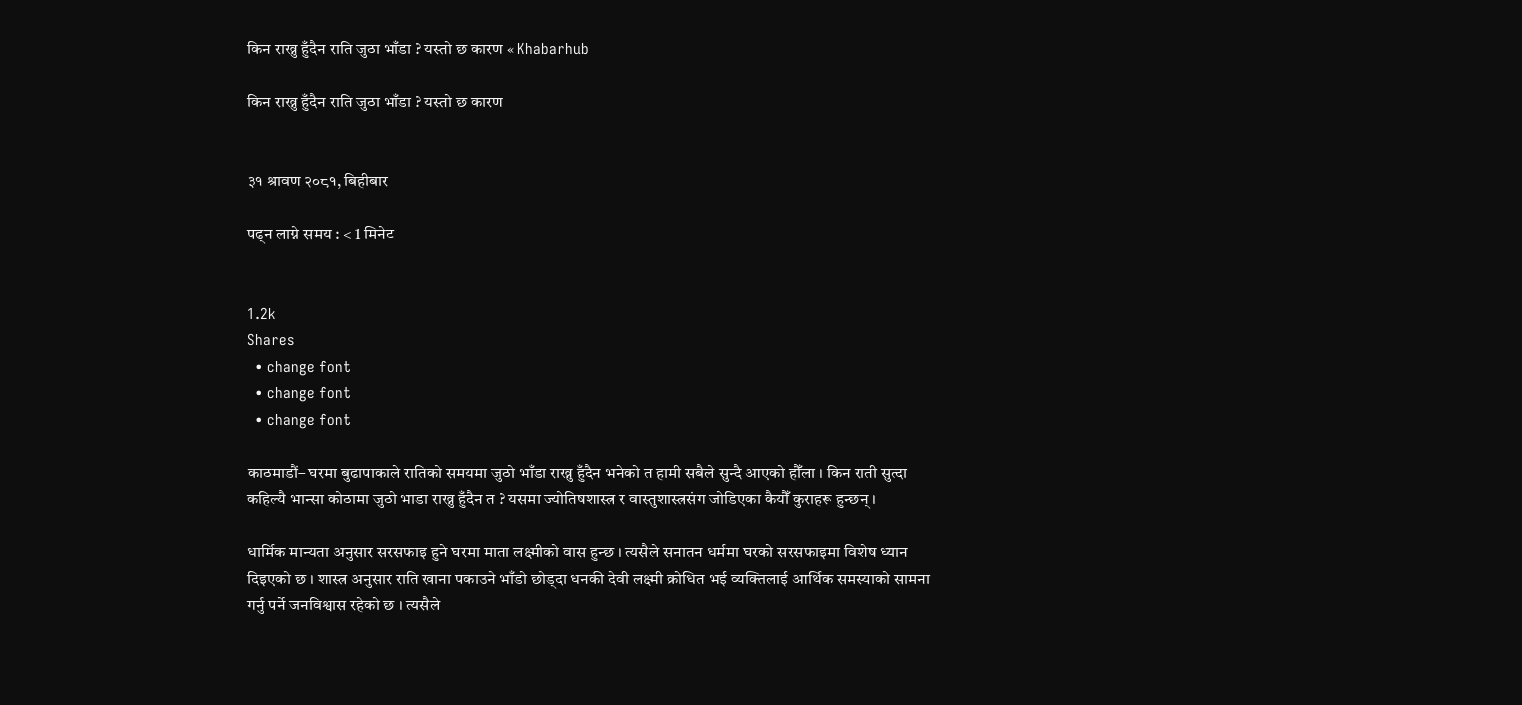किन राख्नु हुँदैन राति जुठा भाँडा ? यस्तो छ कारण « Khabarhub

किन राख्नु हुँदैन राति जुठा भाँडा ? यस्तो छ कारण


३१ श्रावण २०८१, बिहीबार

पढ्न लाग्ने समय : < 1 मिनेट


1.2k
Shares
  • change font
  • change font
  • change font

काठमाडौं– घरमा बुढापाकाले रातिको समयमा जुठो भाँडा राख्नु हुँदैन भनेको त हामी सबैले सुन्दै आएको हौँला । किन राती सुत्दा कहिल्यै भान्सा कोठामा जुठो भाडा राख्नु हुँदैन त ? यसमा ज्योतिषशास्त्र र वास्तुशास्त्रसंग जोडिएका कैयौँ कुराहरू हुन्छन् ।

धार्मिक मान्यता अनुसार सरसफाइ हुने घरमा माता लक्ष्मीको वास हुन्छ । त्यसैले सनातन धर्ममा घरको सरसफाइमा विशेष ध्यान दिइएको छ । शास्त्र अनुसार राति खाना पकाउने भाँडो छोड्दा धनकी देवी लक्ष्मी क्रोधित भई व्यक्तिलाई आर्थिक समस्याको सामना गर्नु पर्ने जनविश्वास रहेको छ । त्यसैले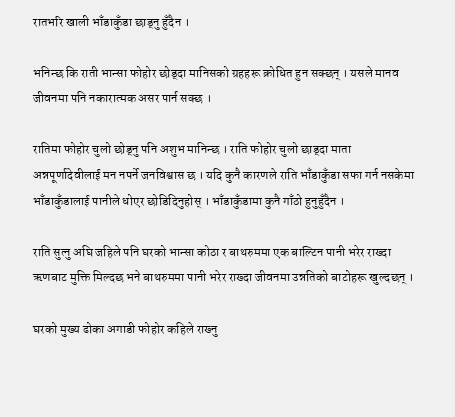रातभरि खाली भाँडाकुँडा छाड्नु हुँदैन ।

भनिन्छ कि राती भान्सा फोहोर छोड्दा मानिसको ग्रहहरू क्रोधित हुन सक्छन् । यसले मानव जीवनमा पनि नकारात्मक असर पार्न सक्छ ।

रातिमा फोहोर चुलो छोड्नु पनि अशुभ मानिन्छ । राति फोहोर चुलो छाड्दा माता अन्नपूर्णादेवीलाई मन नपर्ने जनविश्वास छ । यदि कुनै कारणले राति भाँडाकुँडा सफा गर्न नसकेमा भाँडाकुँडालाई पानीले धोएर छोडिदिनुहोस् । भाँडाकुँडामा कुनै गाँठो हुनुहुँदैन ।

राति सुत्नु अघि जहिले पनि घरको भान्सा कोठा र बाथरुममा एक बाल्टिन पानी भरेर राख्दा ऋणबाट मुक्ति मिल्दछ भने बाथरुममा पानी भरेर राख्दा जीवनमा उन्नतिको बाटोहरू खुल्दछन् ।

घरको मुख्य ढोका अगाडी फोहोर कहिले राख्नु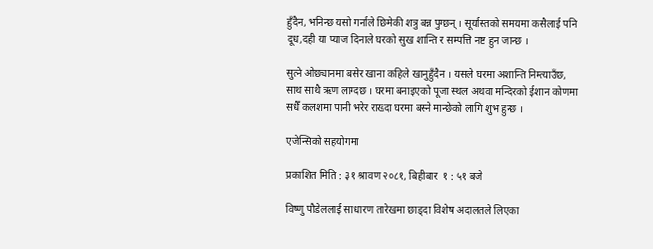हुँदैन, भनिन्छ यसो गर्नाले छिमेकी शत्रु बन्न पुग्छन् । सूर्यास्तको समयमा कसैलाई पनि दूध,दही या प्याज दिनाले घरको सुख शान्ति र सम्पत्ति नष्ट हुन जान्छ ।

सुत्ने ओछ्यानमा बसेर खाना कहिले खानुहुँदैन । यसले घरमा अशान्ति निम्त्याउँछ, साथ साथै ऋण लाग्दछ । घरमा बनाइएको पूजा स्थल अथवा मन्दिरको ईशान कोणमा सधैँ कलशमा पानी भरेर राख्दा घरमा बस्ने मान्छेको लागि शुभ हुन्छ ।

एजेन्सिको सहयोगमा

प्रकाशित मिति : ३१ श्रावण २०८१, बिहीबार  १ : ५१ बजे

विष्णु पौडेललाई साधारण तारेखमा छाड्दा विशेष अदालतले लिएका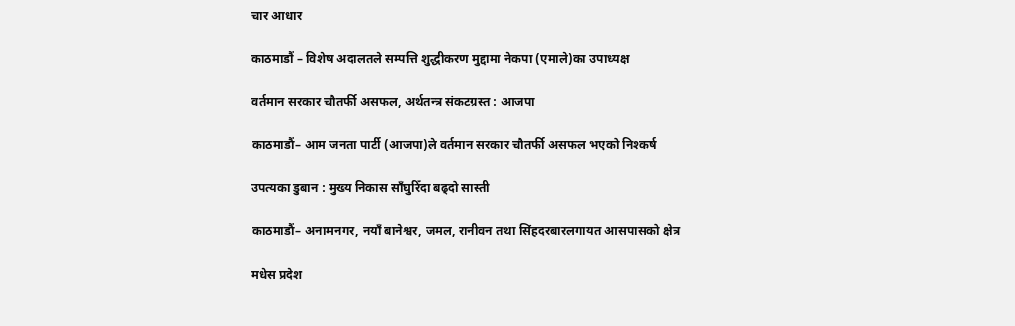चार आधार

काठमाडौं – विशेष अदालतले सम्पत्ति शुद्धीकरण मुद्दामा नेकपा (एमाले)का उपाध्यक्ष

वर्तमान सरकार चौतर्फी असफल, अर्थतन्त्र संकटग्रस्त : आजपा

काठमाडौं– आम जनता पार्टी (आजपा)ले वर्तमान सरकार चौतर्फी असफल भएको निश्कर्ष

उपत्यका डुबान : मुख्य निकास साँघुरिँदा बढ्दो सास्ती

काठमाडौं– अनामनगर, नयाँ बानेश्वर, जमल, रानीवन तथा सिंहदरबारलगायत आसपासको क्षेत्र

मधेस प्रदेश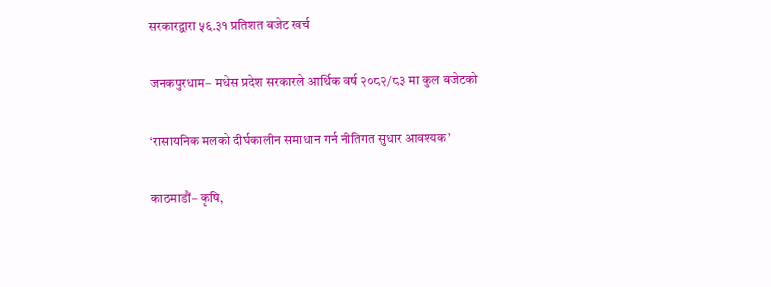सरकारद्वारा ५६.३१ प्रतिशत बजेट खर्च

जनकपुरधाम– मधेस प्रदेश सरकारले आर्थिक वर्ष २०८२/८३ मा कुल बजेटको

‘रासायनिक मलको दीर्घकालीन समाधान गर्न नीतिगत सुधार आवश्यक’

काठमाडौं– कृषि,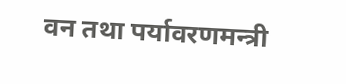वन तथा पर्यावरणमन्त्री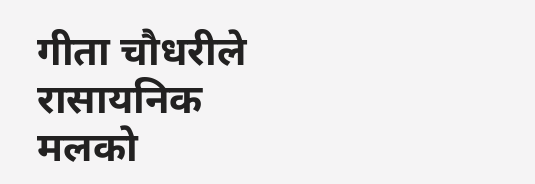गीता चौधरीले रासायनिक मलको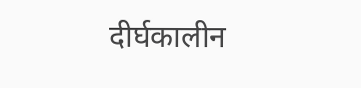दीर्घकालीन